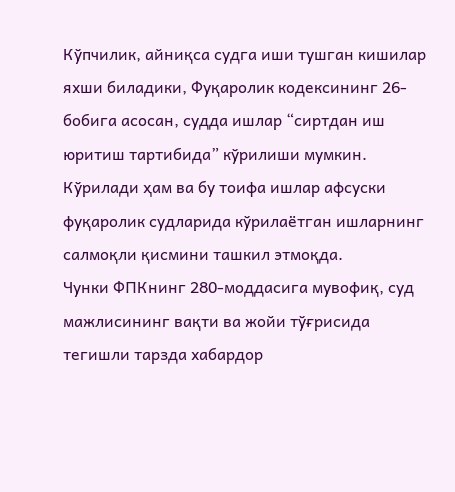Кўпчилик, айниқса судга иши тушган кишилар яхши биладики, Фуқаролик кодексининг 26-бобига асосан, судда ишлар “сиртдан иш юритиш тартибида” кўрилиши мумкин. Кўрилади ҳам ва бу тоифа ишлар афсуски фуқаролик судларида кўрилаётган ишларнинг салмоқли қисмини ташкил этмоқда.
Чунки ФПКнинг 280-моддасига мувофиқ, суд мажлисининг вақти ва жойи тўғрисида тегишли тарзда хабардор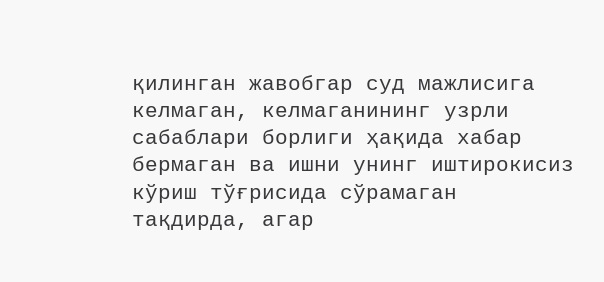қилинган жавобгар суд мажлисига келмаган, келмаганининг узрли сабаблари борлиги ҳақида хабар бермаган ва ишни унинг иштирокисиз кўриш тўғрисида сўрамаган тақдирда, агар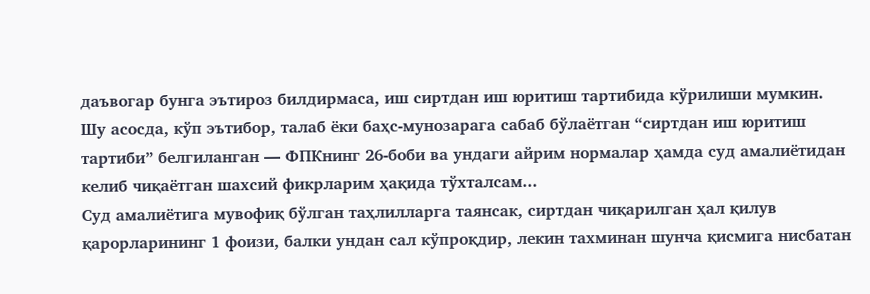даъвогар бунга эътироз билдирмаса, иш сиртдан иш юритиш тартибида кўрилиши мумкин.
Шу асосда, кўп эътибор, талаб ёки баҳс-мунозарага сабаб бўлаётган “сиртдан иш юритиш тартиби” белгиланган — ФПКнинг 26-боби ва ундаги айрим нормалар ҳамда суд амалиётидан келиб чиқаётган шахсий фикрларим ҳақида тўхталсам...
Суд амалиётига мувофиқ бўлган таҳлилларга таянсак, сиртдан чиқарилган ҳал қилув қарорларининг 1 фоизи, балки ундан сал кўпроқдир, лекин тахминан шунча қисмига нисбатан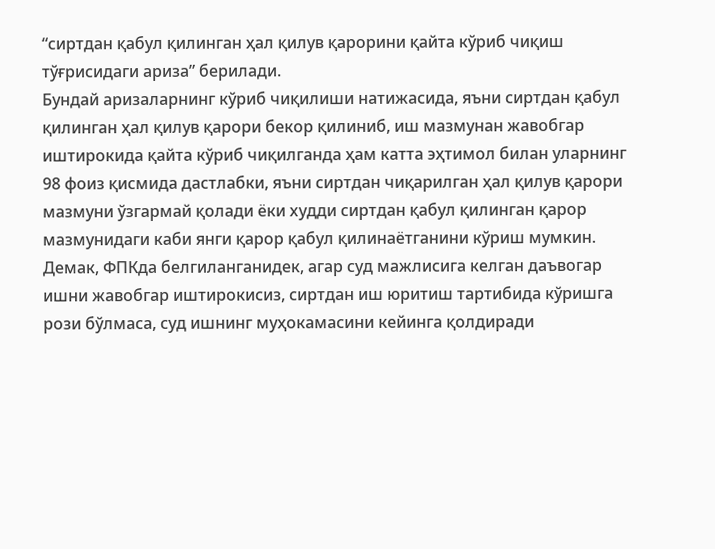“сиртдан қабул қилинган ҳал қилув қарорини қайта кўриб чиқиш тўғрисидаги ариза” берилади.
Бундай аризаларнинг кўриб чиқилиши натижасида, яъни сиртдан қабул қилинган ҳал қилув қарори бекор қилиниб, иш мазмунан жавобгар иштирокида қайта кўриб чиқилганда ҳам катта эҳтимол билан уларнинг 98 фоиз қисмида дастлабки, яъни сиртдан чиқарилган ҳал қилув қарори мазмуни ўзгармай қолади ёки худди сиртдан қабул қилинган қарор мазмунидаги каби янги қарор қабул қилинаётганини кўриш мумкин.
Демак, ФПКда белгиланганидек, агар суд мажлисига келган даъвогар ишни жавобгар иштирокисиз, сиртдан иш юритиш тартибида кўришга рози бўлмаса, суд ишнинг муҳокамасини кейинга қолдиради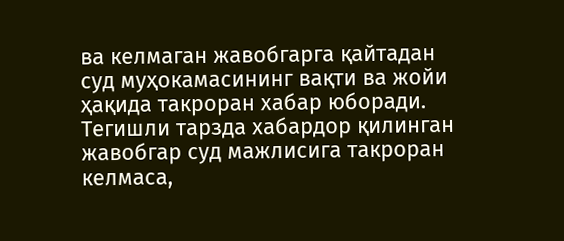ва келмаган жавобгарга қайтадан суд муҳокамасининг вақти ва жойи ҳақида такроран хабар юборади.
Тегишли тарзда хабардор қилинган жавобгар суд мажлисига такроран келмаса,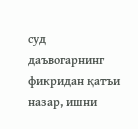суд даъвогарнинг фикридан қатъи назар, ишни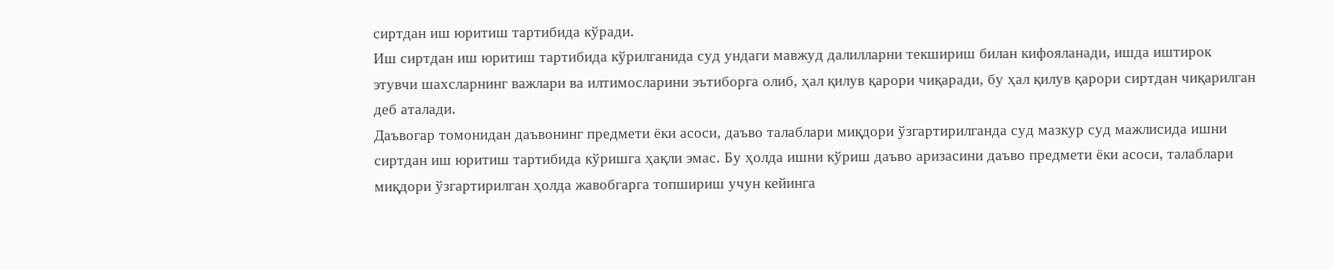сиртдан иш юритиш тартибида кўради.
Иш сиртдан иш юритиш тартибида кўрилганида суд ундаги мавжуд далилларни текшириш билан кифояланади, ишда иштирок этувчи шахсларнинг важлари ва илтимосларини эътиборга олиб, ҳал қилув қарори чиқаради, бу ҳал қилув қарори сиртдан чиқарилган деб аталади.
Даъвогар томонидан даъвонинг предмети ёки асоси, даъво талаблари миқдори ўзгартирилганда суд мазкур суд мажлисида ишни сиртдан иш юритиш тартибида кўришга ҳақли эмас. Бу ҳолда ишни кўриш даъво аризасини даъво предмети ёки асоси, талаблари миқдори ўзгартирилган ҳолда жавобгарга топшириш учун кейинга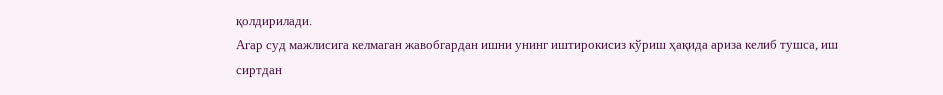қолдирилади.
Агар суд мажлисига келмаган жавобгардан ишни унинг иштирокисиз кўриш ҳақида ариза келиб тушса, иш сиртдан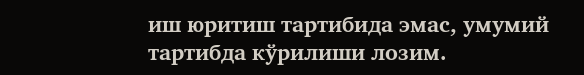иш юритиш тартибида эмас, умумий тартибда кўрилиши лозим.